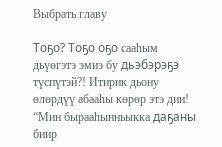Выбрать главу

Тоҕо? Тоҕо оҕо сааһым дьүөгэтэ эмиэ бу дьэбэрэҕэ түспүтэй?! Итирик дьону өлөрдүү абааһы көрөр этэ дии! “Мин бырааһынньыкка даҕаны биир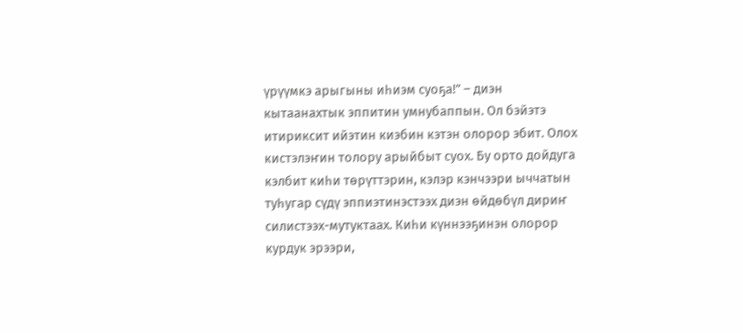үрүүмкэ арыгыны иһиэм суоҕа!” – диэн кытаанахтык эппитин умнубаппын. Ол бэйэтэ итириксит ийэтин киэбин кэтэн олорор эбит. Олох кистэлэҥин толору арыйбыт суох. Бу орто дойдуга кэлбит киһи төрүттэрин, кэлэр кэнчээри ыччатын туһугар сүдү эппиэтинэстээх диэн өйдөбүл дириҥ силистээх-мутуктаах. Киһи күннээҕинэн олорор курдук эрээри,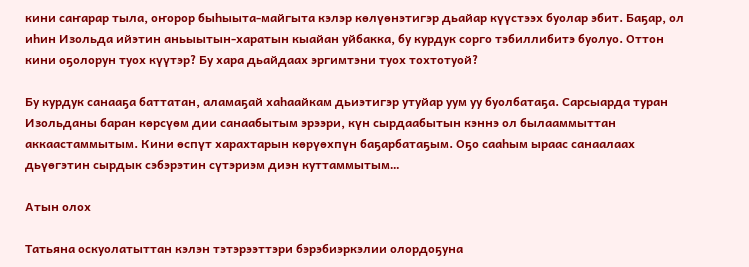кини саҥарар тыла, оҥорор быһыыта-майгыта кэлэр көлүөнэтигэр дьайар күүстээх буолар эбит. Баҕар, ол иһин Изольда ийэтин аньыытын-харатын кыайан уйбакка, бу курдук сорго тэбиллибитэ буолуо. Оттон кини оҕолорун туох күүтэр? Бу хара дьайдаах эргимтэни туох тохтотуой?

Бу курдук санааҕа баттатан, аламаҕай хаһаайкам дьиэтигэр утуйар уум уу буолбатаҕа. Сарсыарда туран Изольданы баран көрсүөм дии санаабытым эрээри, күн сырдаабытын кэннэ ол былааммыттан аккаастаммытым. Кини өспүт харахтарын көрүөхпүн баҕарбатаҕым. Оҕо сааһым ыраас санаалаах дьүөгэтин сырдык сэбэрэтин сүтэриэм диэн куттаммытым…

Атын олох

Татьяна оскуолатыттан кэлэн тэтэрээттэри бэрэбиэркэлии олордоҕуна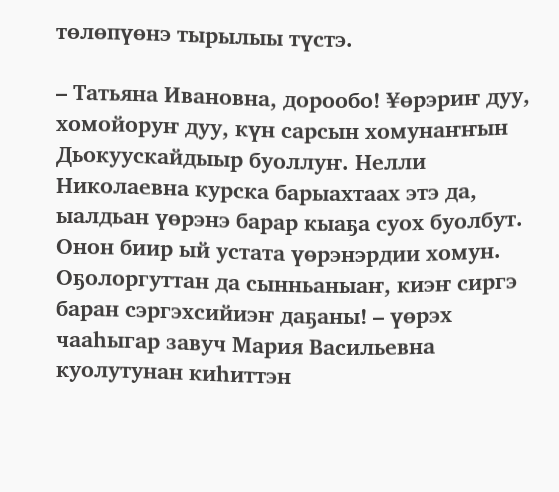төлөпүөнэ тырылыы түстэ.

– Татьяна Ивановна, дорообо! ¥өрэриҥ дуу, хомойоруҥ дуу, күн сарсын хомунаҥҥын Дьокуускайдыыр буоллуҥ. Нелли Николаевна курска барыахтаах этэ да, ыалдьан үөрэнэ барар кыаҕа суох буолбут. Онон биир ый устата үөрэнэрдии хомун. Оҕолоргуттан да сынньаныаҥ, киэҥ сиргэ баран сэргэхсийиэҥ даҕаны! – үөрэх чааһыгар завуч Мария Васильевна куолутунан киһиттэн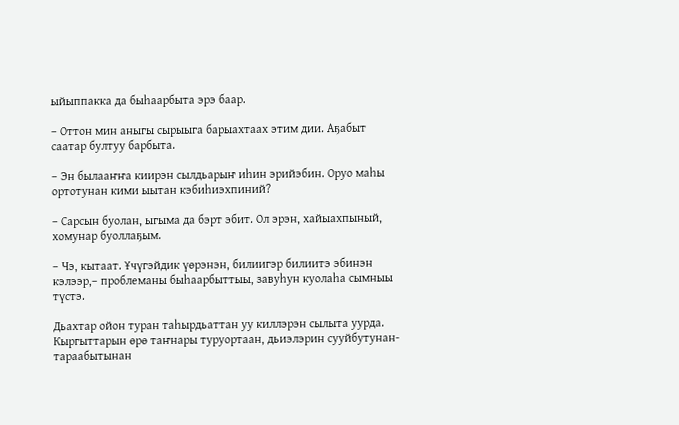ыйыппакка да быһаарбыта эрэ баар.

– Оттон мин аныгы сырыыга барыахтаах этим дии. Аҕабыт саатар бултуу барбыта.

– Эн былааҥҥа киирэн сылдьарыҥ иһин эрийэбин. Оруо маһы ортотунан кими ыытан кэбиһиэхпиний?

– Сарсын буолан, ыгыма да бэрт эбит. Ол эрэн, хайыахпыный, хомунар буоллаҕым.

– Чэ, кытаат. ¥чүгэйдик үөрэнэн, билиигэр билиитэ эбинэн кэлээр,– проблеманы быһаарбыттыы, завуһун куолаһа сымныы түстэ.

Дьахтар ойон туран таһырдьаттан уу киллэрэн сылыта уурда. Кыргыттарын өрө таҥнары туруортаан, дьиэлэрин сууйбутунан-тараабытынан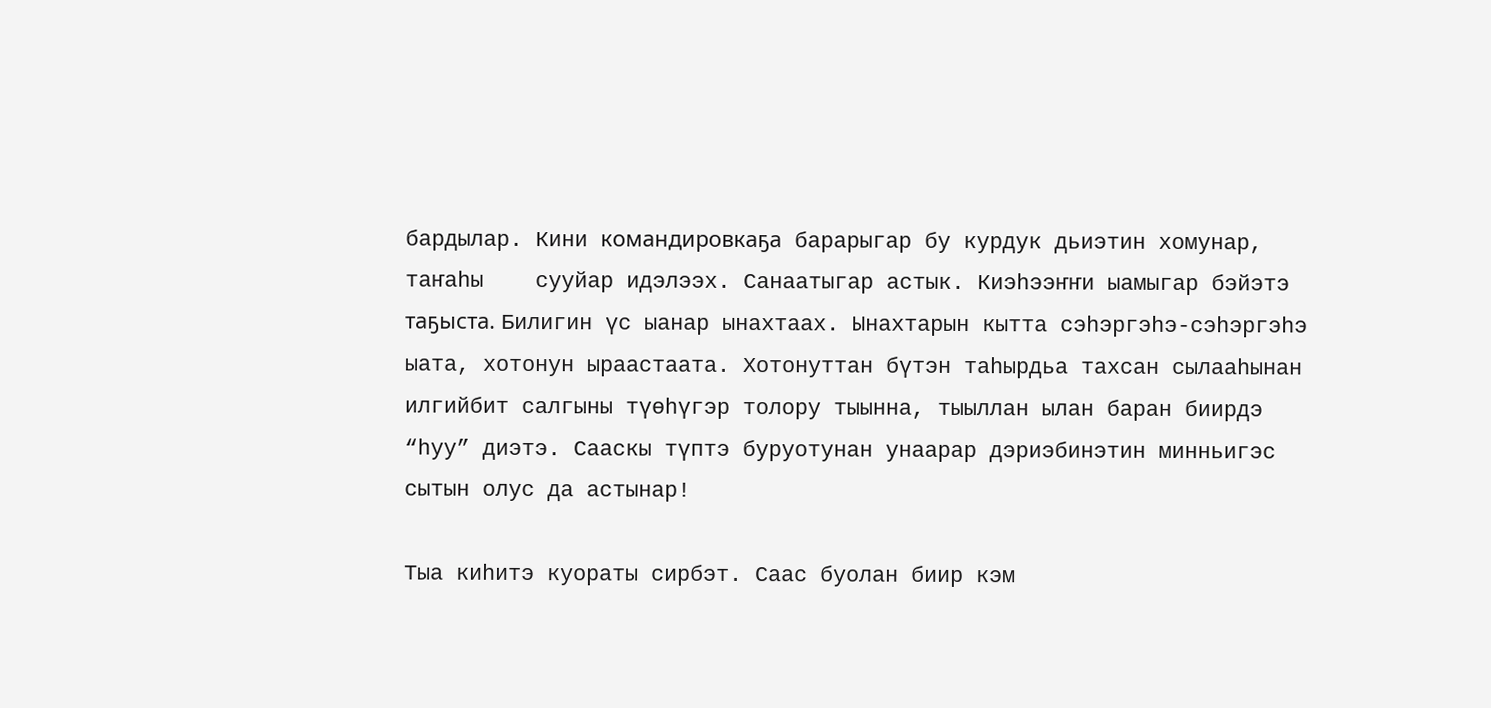бардылар. Кини командировкаҕа барарыгар бу курдук дьиэтин хомунар, таҥаһы    сууйар идэлээх. Санаатыгар астык. Киэһээҥҥи ыамыгар бэйэтэ таҕыста. Билигин үс ыанар ынахтаах. Ынахтарын кытта сэһэргэһэ-сэһэргэһэ ыата, хотонун ыраастаата. Хотонуттан бүтэн таһырдьа тахсан сылааһынан илгийбит салгыны түөһүгэр толору тыынна, тыыллан ылан баран биирдэ “һуу” диэтэ. Сааскы түптэ буруотунан унаарар дэриэбинэтин минньигэс сытын олус да астынар!

Тыа киһитэ куораты сирбэт. Саас буолан биир кэм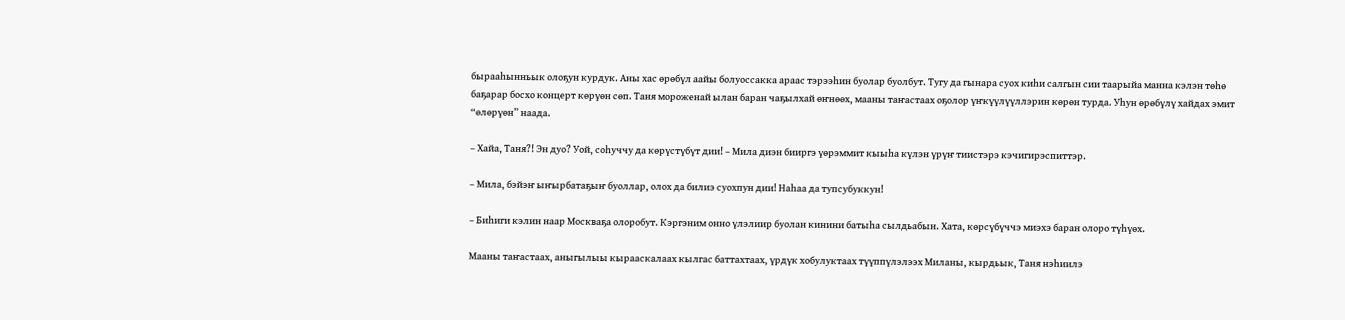бырааһынньык олоҕун курдук. Аны хас өрөбүл аайы болуоссакка араас тэрээһин буолар буолбут. Тугу да гынара суох киһи салгын сии таарыйа манна кэлэн төһө баҕарар босхо концерт көрүөн сөп. Таня мороженай ылан баран чаҕылхай өҥнөөх, мааны таҥастаах оҕолор үҥкүүлүүллэрин көрөн турда. Уһун өрөбүлү хайдах эмит “өлөрүөн” наада.

– Хайа, Таня?! Эн дуо? Уой, соһуччу да көрүстүбүт дии! – Мила диэн бииргэ үөрэммит кыыһа күлэн үрүҥ тиистэрэ кэчигирэспиттэр.

– Мила, бэйэҥ ыҥырбатаҕыҥ буоллар, олох да билиэ суохпун дии! Наһаа да тупсубуккун!

– Биһиги кэлин наар Москваҕа олоробут. Кэргэним онно үлэлиир буолан кинини батыһа сылдьабын. Хата, көрсүбүччэ миэхэ баран олоро түһүөх.

Мааны таҥастаах, аныгылыы кырааскалаах кылгас баттахтаах, үрдүк хобулуктаах түүппүлэлээх Миланы, кырдьык, Таня нэһиилэ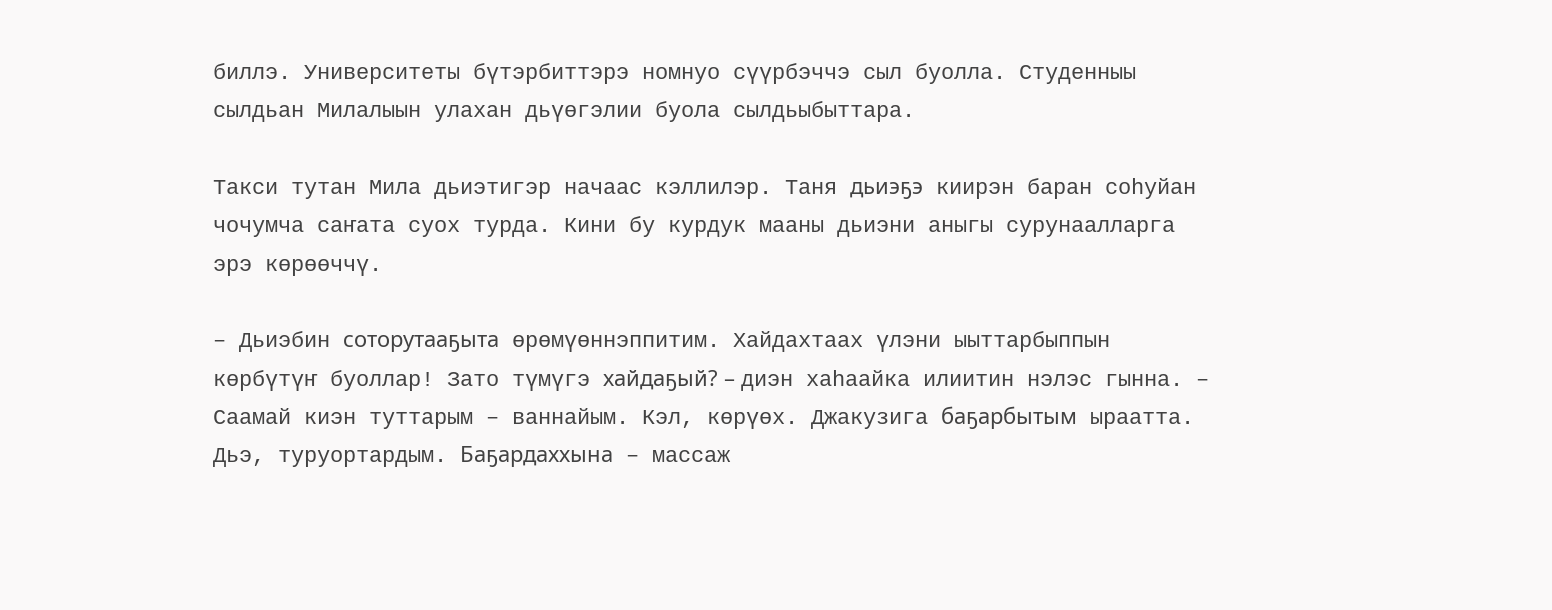биллэ. Университеты бүтэрбиттэрэ номнуо сүүрбэччэ сыл буолла. Студенныы сылдьан Милалыын улахан дьүөгэлии буола сылдьыбыттара.

Такси тутан Мила дьиэтигэр начаас кэллилэр. Таня дьиэҕэ киирэн баран соһуйан чочумча саҥата суох турда. Кини бу курдук мааны дьиэни аныгы сурунаалларга эрэ көрөөччү.

– Дьиэбин соторутааҕыта өрөмүөннэппитим. Хайдахтаах үлэни ыыттарбыппын көрбүтүҥ буоллар! Зато түмүгэ хайдаҕый? – диэн хаһаайка илиитин нэлэс гынна. – Саамай киэн туттарым – ваннайым. Кэл, көрүөх. Джакузига баҕарбытым ыраатта. Дьэ, туруортардым. Баҕардаххына – массаж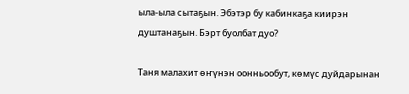ыла-ыла сытаҕын. Эбэтэр бу кабинкаҕа киирэн душтанаҕын. Бэрт буолбат дуо?

Таня малахит өҥүнэн оонньообут, көмүс дуйдарынан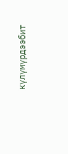күлүмүрдээбит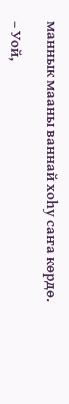маннык мааны ваннай хоһу саҥа көрдө.

– Уой,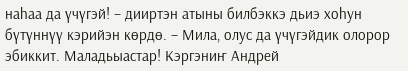наһаа да үчүгэй! – дииртэн атыны билбэккэ дьиэ хоһун бүтүннүү кэрийэн көрдө. – Мила, олус да үчүгэйдик олорор эбиккит. Маладьыастар! Кэргэниҥ Андрей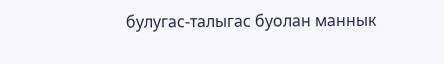булугас-талыгас буолан маннык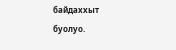байдаххыт буолуо.